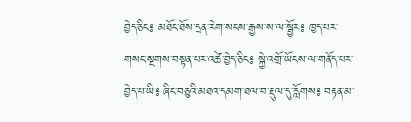བྱེད་ཅིང༔ མཐོང་ཐོས་དྲན་རེག་སངས་རྒྱས་ས་ལ་སྦྱོར༔ ཁྱད་པར་གསང་སྔགས་བསྟན་པར་འཚེ་བྱེད་ཅིང༔ སྐྱེ་འགྲོ་ཡོངས་ལ་གནོད་པར་བྱེད་པ་ཡི༔ ཞིང་བཅུའི་མཐའ་དམག་ཐལ་བ་རྡུལ་དུ་རློགས༔ བརྟན་མ་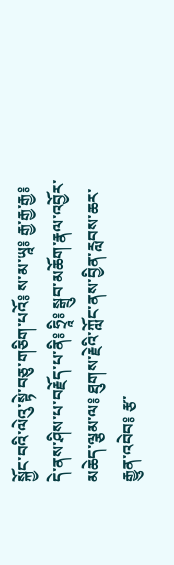སྐྱོང་བའི་ལེའུ་སྟེ་བཅུ་གཅིག་པའོ༔ ས་མ་ཡཱ༔ རྒྱ་རྒྱ་རྒྱ༔ དེ་ནས་ཤིས་པ་བརྗོད་པ་ནི༔ ཧྲཱི༔ སྒྲུབ་མཆོག་རྣལ་འབྱོར་མཆེད་ལྕམ་ལ༔ ཐུགས་རྗེའི་ཀློང་ནས་བྱིན་རླབས་ཆར་རྒྱུན་འབེབ༔ རྩ་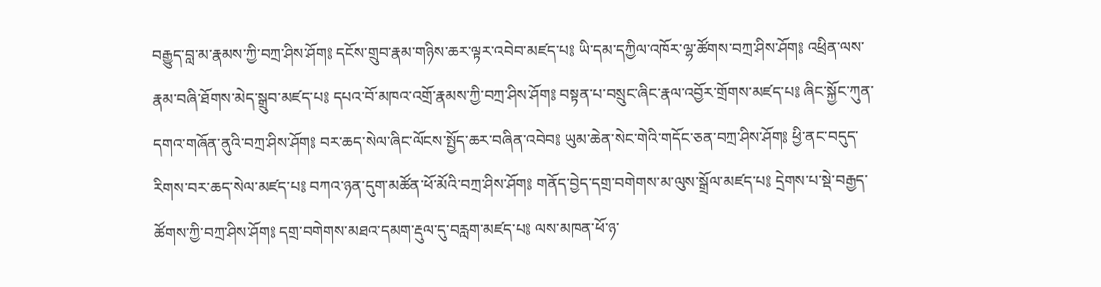བརྒྱུད་བླ་མ་རྣམས་ཀྱི་བཀྲ་ཤིས་ཤོག༔ དངོས་གྲུབ་རྣམ་གཉིས་ཆར་ལྟར་འབེབ་མཛད་པ༔ ཡི་དམ་དཀྱིལ་འཁོར་ལྷ་ཚོགས་བཀྲ་ཤིས་ཤོག༔ འཕྲིན་ལས་རྣམ་བཞི་ཐོགས་མེད་སྒྲུབ་མཛད་པ༔ དཔའ་བོ་མཁའ་འགྲོ་རྣམས་ཀྱི་བཀྲ་ཤིས་ཤོག༔ བསྟན་པ་བསྲུང་ཞིང་རྣལ་འབྱོར་གྲོགས་མཛད་པ༔ ཞིང་སྐྱོང་ཀུན་དགའ་གཞོན་ནུའི་བཀྲ་ཤིས་ཤོག༔ བར་ཆད་སེལ་ཞིང་ལོངས་སྤྱོད་ཆར་བཞིན་འབེབ༔ ཡུམ་ཆེན་སེང་གེའི་གདོང་ཅན་བཀྲ་ཤིས་ཤོག༔ ཕྱི་ནང་བདུད་རིགས་བར་ཆད་སེལ་མཛད་པ༔ བཀའ་ཉན་དུག་མཚོན་ཕོ་མོའི་བཀྲ་ཤིས་ཤོག༔ གནོད་བྱེད་དགྲ་བགེགས་མ་ལུས་སྒྲོལ་མཛད་པ༔ དྲེགས་པ་སྡེ་བརྒྱད་ཚོགས་ཀྱི་བཀྲ་ཤིས་ཤོག༔ དགྲ་བགེགས་མཐའ་དམག་རྡུལ་དུ་བརླག་མཛད་པ༔ ལས་མཁན་ཕོ་ཉ་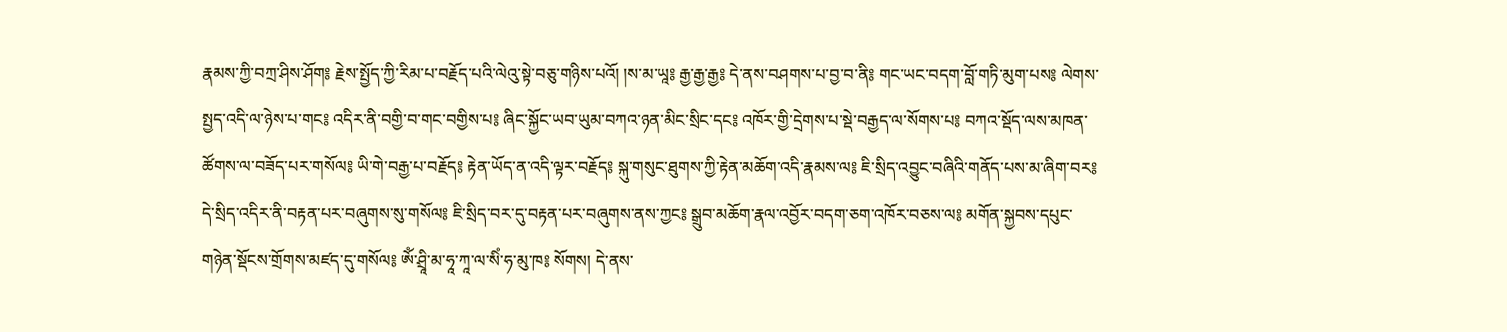རྣམས་ཀྱི་བཀྲ་ཤིས་ཤོག༔ རྗེས་སྤྱོད་ཀྱི་རིམ་པ་བརྗོད་པའི་ལེའུ་སྟེ་བཅུ་གཉིས་པའོ། །ས་མ་ཡཱ༔ རྒྱ་རྒྱ་རྒྱ༔ དེ་ནས་བཤགས་པ་བྱ་བ་ནི༔ གང་ཡང་བདག་བློ་གཏི་མུག་པས༔ ལེགས་སྤྱད་འདི་ལ་ཉེས་པ་གང༔ འདིར་ནི་བགྱི་བ་གང་བགྱིས་པ༔ ཞིང་སྐྱོང་ཡབ་ཡུམ་བཀའ་ཉན་མིང་སྲིང་དང༔ འཁོར་གྱི་དྲེགས་པ་སྡེ་བརྒྱད་ལ་སོགས་པ༔ བཀའ་སྡོད་ལས་མཁན་ཚོགས་ལ་བཟོད་པར་གསོལ༔ ཡི་གེ་བརྒྱ་པ་བརྗོད༔ རྟེན་ཡོད་ན་འདི་ལྟར་བརྗོད༔ སྐུ་གསུང་ཐུགས་ཀྱི་རྟེན་མཆོག་འདི་རྣམས་ལ༔ ཇི་སྲིད་འབྱུང་བཞིའི་གནོད་པས་མ་ཞིག་བར༔ དེ་སྲིད་འདིར་ནི་བརྟན་པར་བཞུགས་སུ་གསོལ༔ ཇི་སྲིད་བར་དུ་བརྟན་པར་བཞུགས་ནས་ཀྱང༔ སྒྲུབ་མཆོག་རྣལ་འབྱོར་བདག་ཅག་འཁོར་བཅས་ལ༔ མགོན་སྐྱབས་དཔུང་གཉེན་སྡོངས་གྲོགས་མཛད་དུ་གསོལ༔ ཨོཾ་ཤྲཱི་མ་ཧཱ་ཀཱ་ལ་སིཾ་ཧ་མུ་ཁ༔ སོགས། དེ་ནས་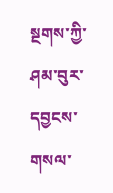སྔགས་ཀྱི་ཤམ་བུར་དབྱངས་གསལ་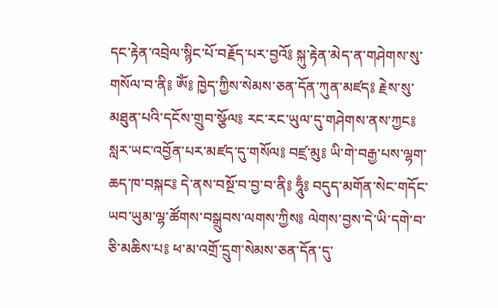དང་རྟེན་འབྲེལ་སྙིང་པོ་བརྗོད་པར་བྱའོ༔ སྐུ་རྟེན་མེད་ན་གཤེགས་སུ་གསོལ་བ་ནི༔ ཨོཾ༔ ཁྱེད་ཀྱིས་སེམས་ཅན་དོན་ཀུན་མཛད༔ རྗེས་སུ་མཐུན་པའི་དངོས་གྲུབ་སྩོལ༔ རང་རང་ཡུལ་དུ་གཤེགས་ནས་ཀྱང༔ སླར་ཡང་འབྱོན་པར་མཛད་དུ་གསོལ༔ བཛྲ་མུ༔ ཡི་གེ་བརྒྱ་པས་ལྷག་ཆད་ཁ་བསྐང༔ དེ་ནས་བསྔོ་བ་བྱ་བ་ནི༔ ཧཱུྃ༔ བདུད་མགོན་སེང་གདོང་ཡབ་ཡུམ་ལྷ་ཚོགས་བསྒྲུབས་ལགས་ཀྱིས༔ ལེགས་བྱས་དེ་ཡི་དགེ་བ་ཅི་མཆིས་པ༔ ཕ་མ་འགྲོ་དྲུག་སེམས་ཅན་དོན་དུ་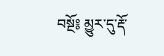བསྔོ༔ མྱུར་དུ་རྡོ་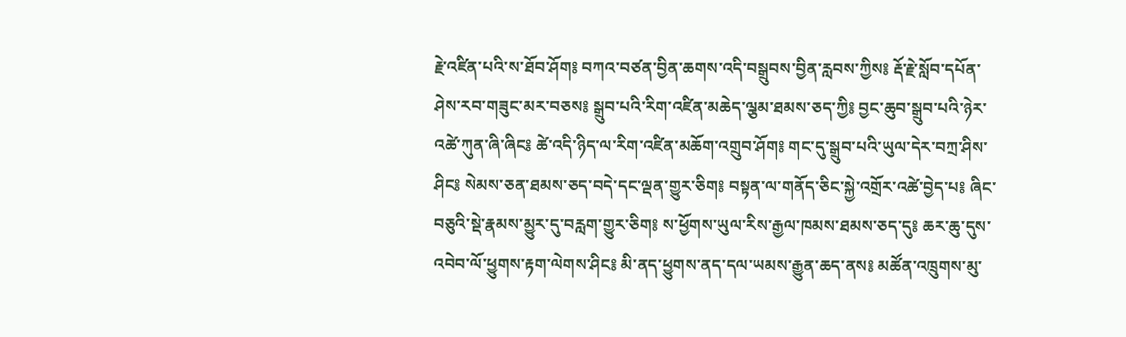རྗེ་འཛིན་པའི་ས་ཐོབ་ཤོག༔ བཀའ་བཙན་བྱིན་ཆགས་འདི་བསྒྲུབས་བྱིན་རླབས་ཀྱིས༔ རྡོ་རྗེ་སློབ་དཔོན་ཤེས་རབ་གཟུང་མར་བཅས༔ སྒྲུབ་པའི་རིག་འཛིན་མཆེད་ལྕམ་ཐམས་ཅད་ཀྱི༔ བྱང་ཆུབ་སྒྲུབ་པའི་ཉེར་འཚེ་ཀུན་ཞི་ཞིང༔ ཚེ་འདི་ཉིད་ལ་རིག་འཛིན་མཆོག་འགྲུབ་ཤོག༔ གང་དུ་སྒྲུབ་པའི་ཡུལ་དེར་བཀྲ་ཤིས་ཤིང༔ སེམས་ཅན་ཐམས་ཅད་བདེ་དང་ལྡན་གྱུར་ཅིག༔ བསྟན་ལ་གནོད་ཅིང་སྐྱེ་འགྲོར་འཚེ་བྱེད་པ༔ ཞིང་བཅུའི་སྡེ་རྣམས་མྱུར་དུ་བརླག་གྱུར་ཅིག༔ ས་ཕྱོགས་ཡུལ་རིས་རྒྱལ་ཁམས་ཐམས་ཅད་དུ༔ ཆར་ཆུ་དུས་འབེབ་ལོ་ཕྱུགས་རྟག་ལེགས་ཤིང༔ མི་ནད་ཕྱུགས་ནད་དལ་ཡམས་རྒྱུན་ཆད་ནས༔ མཚོན་འཁྲུགས་མུ་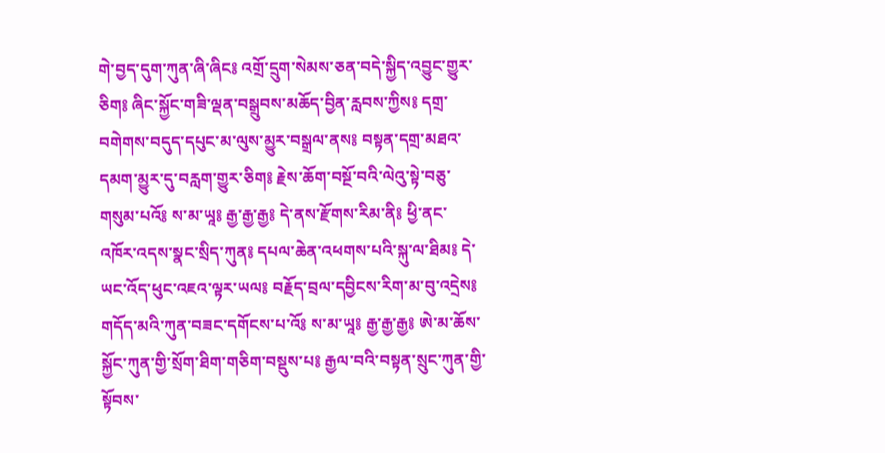གེ་བྱད་དུག་ཀུན་ཞི་ཞིང༔ འགྲོ་དྲུག་སེམས་ཅན་བདེ་སྐྱིད་འབྱུང་གྱུར་ཅིག༔ ཞིང་སྐྱོང་གཟི་ལྡན་བསྒྲུབས་མཆོད་བྱིན་རླབས་ཀྱིས༔ དགྲ་བགེགས་བདུད་དཔུང་མ་ལུས་མྱུར་བསྒྲལ་ནས༔ བསྟན་དགྲ་མཐའ་དམག་མྱུར་དུ་བརླག་གྱུར་ཅིག༔ རྗེས་ཆོག་བསྔོ་བའི་ལེའུ་སྟེ་བཅུ་གསུམ་པའོ༔ ས་མ་ཡཱ༔ རྒྱ་རྒྱ་རྒྱ༔ དེ་ནས་རྫོགས་རིམ་ནི༔ ཕྱི་ནང་འཁོར་འདས་སྣང་སྲིད་ཀུན༔ དཔལ་ཆེན་འཕགས་པའི་སྐུ་ལ་ཐིམ༔ དེ་ཡང་འོད་ཕུང་འཇའ་ལྟར་ཡལ༔ བརྗོད་བྲལ་དབྱིངས་རིག་མ་བུ་འདྲེས༔ གདོད་མའི་ཀུན་བཟང་དགོངས་པ་འོ༔ ས་མ་ཡཱ༔ རྒྱ་རྒྱ་རྒྱ༔ ཨེ་མ་ཆོས་སྐྱོང་ཀུན་གྱི་སྲོག་ཐིག་གཅིག་བསྡུས་པ༔ རྒྱལ་བའི་བསྟན་སྲུང་ཀུན་གྱི་སྟོབས་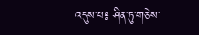འདུས་པ༔ ཤིན་ཏུ་གཅེས་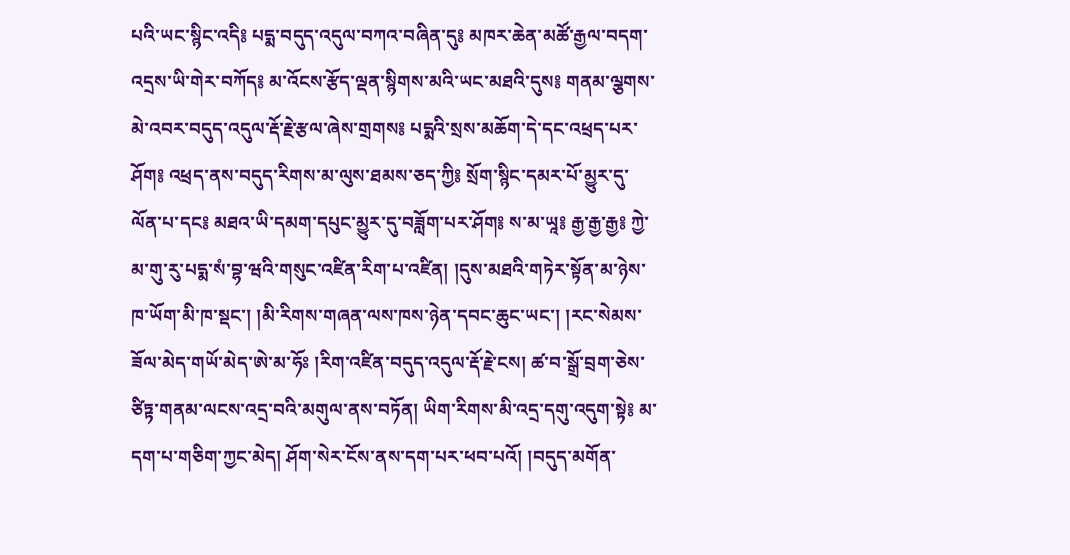པའི་ཡང་སྙིང་འདི༔ པདྨ་བདུད་འདུལ་བཀའ་བཞིན་དུ༔ མཁར་ཆེན་མཚོ་རྒྱལ་བདག་འདྲས་ཡི་གེར་བཀོད༔ མ་འོངས་རྩོད་ལྡན་སྙིགས་མའི་ཡང་མཐའི་དུས༔ གནམ་ལྕགས་མེ་འབར་བདུད་འདུལ་རྡོ་རྗེ་རྩལ་ཞེས་གྲགས༔ པདྨའི་སྲས་མཆོག་དེ་དང་འཕྲད་པར་ཤོག༔ འཕྲད་ནས་བདུད་རིགས་མ་ལུས་ཐམས་ཅད་ཀྱི༔ སྲོག་སྙིང་དམར་པོ་མྱུར་དུ་ལོན་པ་དང༔ མཐའ་ཡི་དམག་དཔུང་མྱུར་དུ་བཟློག་པར་ཤོག༔ ས་མ་ཡཱ༔ རྒྱ་རྒྱ་རྒྱ༔ ཀྱེ་མ་གུ་རུ་པདྨ་སཾ་བྷ་ཝའི་གསུང་འཛིན་རིག་པ་འཛིན། །དུས་མཐའི་གཏེར་སྟོན་མ་ཉེས་ཁ་ཡོག་མི་ཁ་སྡང་། །མི་རིགས་གཞན་ལས་ཁས་ཉེན་དབང་ཆུང་ཡང་། །རང་སེམས་ཟོལ་མེད་གཡོ་མེད་ཨེ་མ་ཧོཿ །རིག་འཛིན་བདུད་འདུལ་རྡོ་རྗེ་ངས། ཚ་བ་སྒྲོ་བྲག་ཅེས་ཙིཏྟ་གནམ་ལངས་འདྲ་བའི་མགུལ་ནས་བཏོན། ཡིག་རིགས་མི་འདྲ་དགུ་འདུག་སྟེ༔ མ་དག་པ་གཅིག་ཀྱང་མེད། ཤོག་སེར་ངོས་ནས་དག་པར་ཕབ་པའོ། །བདུད་མགོན་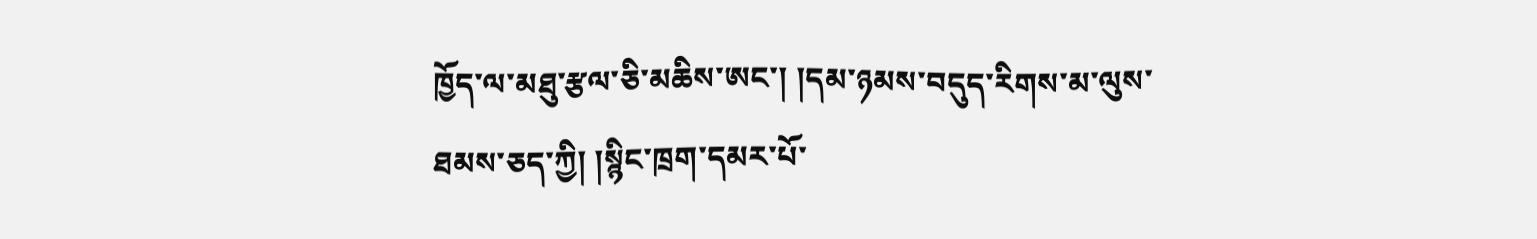ཁྱོད་ལ་མཐུ་རྩལ་ཅི་མཆིས་ཨང་། །དམ་ཉམས་བདུད་རིགས་མ་ལུས་ཐམས་ཅད་ཀྱི། །སྙིང་ཁྲག་དམར་པོ་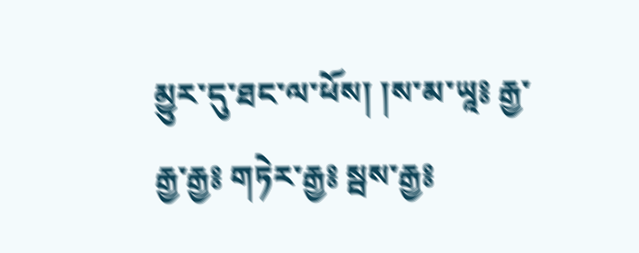མྱུར་དུ་ཐང་ལ་ཕོས། །ས་མ་ཡཱ༔ རྒྱ་རྒྱ་རྒྱ༔ གཏེར་རྒྱ༔ སྦས་རྒྱ༔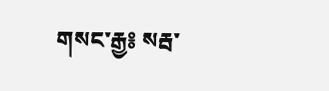གསང་རྒྱ༔ སརྦ་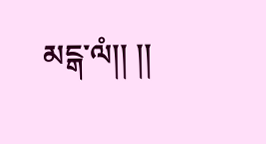མངྒ་ལཾ།། །།